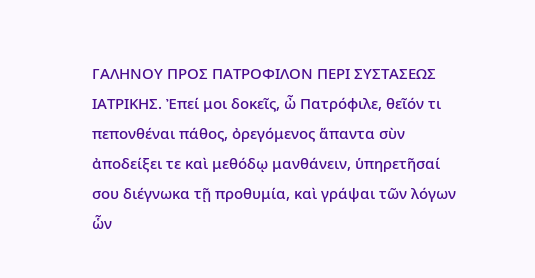ΓΑΛΗΝΟΥ ΠΡΟΣ ΠΑΤΡΟΦΙΛΟΝ ΠΕΡΙ ΣΥΣΤΑΣΕΩΣ ΙΑΤΡΙΚΗΣ. Ἐπεί μοι δοκεῖς, ὦ Πατρόφιλε, θεῖόν τι πεπονθέναι πάθος, ὀρεγόμενος ἅπαντα σὺν ἀποδείξει τε καὶ μεθόδῳ μανθάνειν, ὑπηρετῆσαί σου διέγνωκα τῇ προθυμία, καὶ γράψαι τῶν λόγων ὧν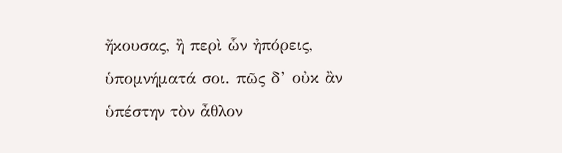ἤκουσας, ἢ περὶ ὧν ἠπόρεις, ὑπομνήματά σοι. πῶς δ’ οὐκ ἂν ὑπέστην τὸν ἆθλον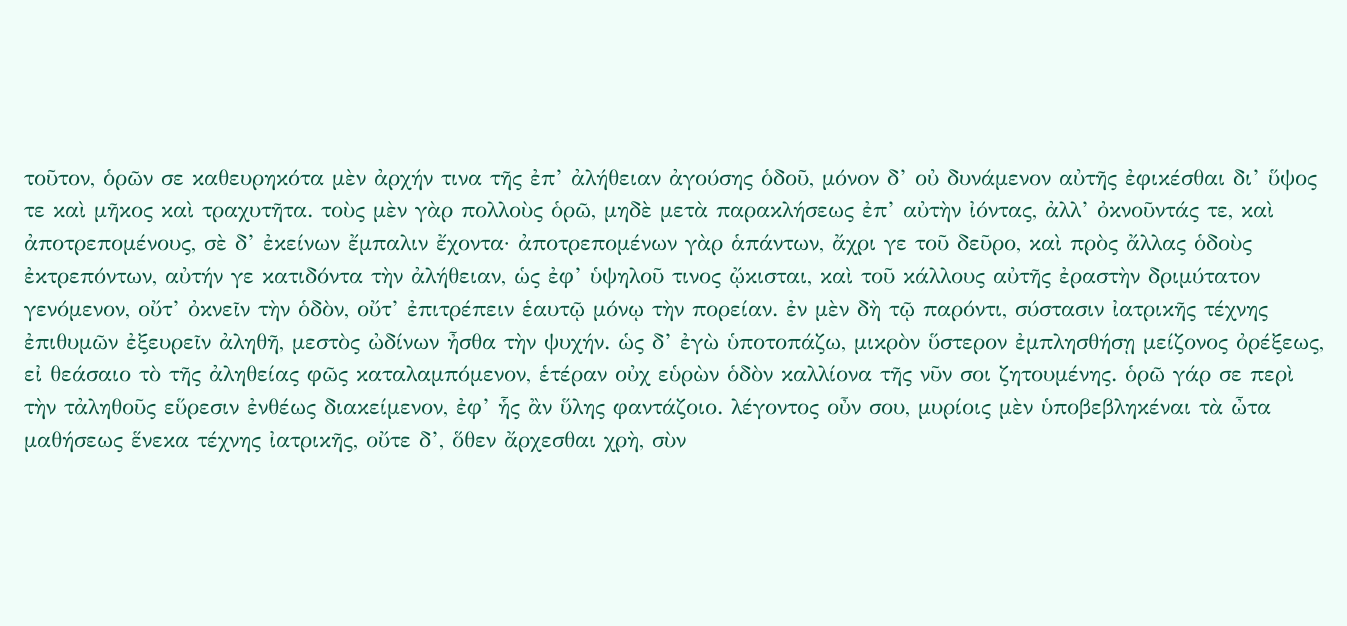τοῦτον, ὁρῶν σε καθευρηκότα μὲν ἀρχήν τινα τῆς ἐπ’ ἀλήθειαν ἀγούσης ὁδοῦ, μόνον δ’ οὐ δυνάμενον αὐτῆς ἐφικέσθαι δι’ ὕψος τε καὶ μῆκος καὶ τραχυτῆτα. τοὺς μὲν γὰρ πολλοὺς ὁρῶ, μηδὲ μετὰ παρακλήσεως ἐπ’ αὐτὴν ἰόντας, ἀλλ’ ὀκνοῦντάς τε, καὶ ἀποτρεπομένους, σὲ δ’ ἐκείνων ἔμπαλιν ἔχοντα· ἀποτρεπομένων γὰρ ἁπάντων, ἄχρι γε τοῦ δεῦρο, καὶ πρὸς ἄλλας ὁδοὺς ἐκτρεπόντων, αὐτήν γε κατιδόντα τὴν ἀλήθειαν, ὡς ἐφ’ ὑψηλοῦ τινος ᾤκισται, καὶ τοῦ κάλλους αὐτῆς ἐραστὴν δριμύτατον γενόμενον, οὔτ’ ὀκνεῖν τὴν ὁδὸν, οὔτ’ ἐπιτρέπειν ἑαυτῷ μόνῳ τὴν πορείαν. ἐν μὲν δὴ τῷ παρόντι, σύστασιν ἰατρικῆς τέχνης ἐπιθυμῶν ἐξευρεῖν ἀληθῆ, μεστὸς ὠδίνων ἦσθα τὴν ψυχήν. ὡς δ’ ἐγὼ ὑποτοπάζω, μικρὸν ὕστερον ἐμπλησθήσῃ μείζονος ὀρέξεως, εἰ θεάσαιο τὸ τῆς ἀληθείας φῶς καταλαμπόμενον, ἑτέραν οὐχ εὑρὼν ὁδὸν καλλίονα τῆς νῦν σοι ζητουμένης. ὁρῶ γάρ σε περὶ τὴν τἀληθοῦς εὕρεσιν ἐνθέως διακείμενον, ἐφ’ ἧς ἂν ὕλης φαντάζοιο. λέγοντος οὖν σου, μυρίοις μὲν ὑποβεβληκέναι τὰ ὦτα μαθήσεως ἕνεκα τέχνης ἰατρικῆς, οὔτε δ’, ὅθεν ἄρχεσθαι χρὴ, σὺν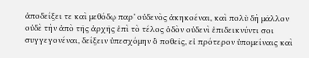ἀποδείξει τε καὶ μεθόδῳ παρ’ οὐδενὸς ἀκηκοέναι, καὶ πολὺ δὴ μᾶλλον οὐδὲ τὴν ἀπὸ τῆς ἀρχῆς ἐπὶ τὸ τέλος ὁδὸν οὐδενὶ ἐπιδεικνύντι σοι συγγεγονέναι, δείξειν ὑπεσχόμην ὃ ποθεῖς, εἰ πρότερον ὑπομείναις καὶ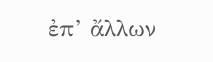ἐπ’ ἄλλων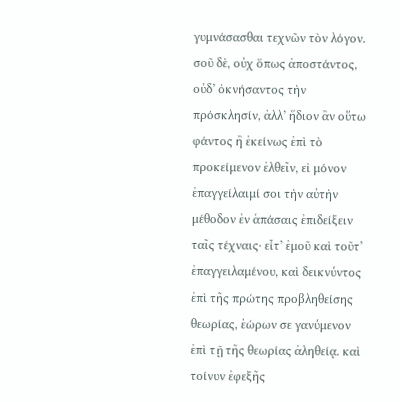γυμνάσασθαι τεχνῶν τὸν λόγον. σοῦ δὲ, οὐχ ὅπως ἀποστάντος, οὐδ’ ὀκνήσαντος τὴν πρόσκλησίν, ἀλλ’ ἥδιον ἂν οὕτω φάντος ἢ ἐκείνως ἐπὶ τὸ προκείμενον ἐλθεῖν, εἰ μόνον ἐπαγγείλαιμί σοι τὴν αὐτὴν μέθοδον ἐν ἁπάσαις ἐπιδείξειν ταῖς τέχναις· εἶτ’ ἐμοῦ καὶ τοῦτ’ ἐπαγγειλαμένου, καὶ δεικνύντος ἐπὶ τῆς πρώτης προβληθείσης θεωρίας, ἑώρων σε γανύμενον ἐπὶ τῇ τῆς θεωρίας ἀληθείᾳ. καὶ τοίνυν ἐφεξῆς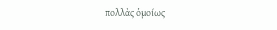πολλὰς ὁμοίως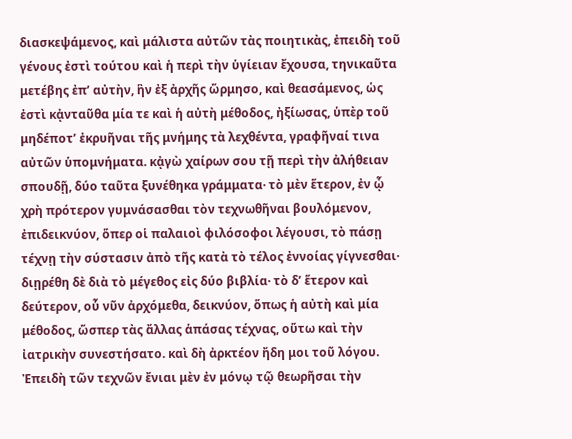διασκεψάμενος, καὶ μάλιστα αὐτῶν τὰς ποιητικὰς, ἐπειδὴ τοῦ γένους ἐστὶ τούτου καὶ ἡ περὶ τὴν ὑγίειαν ἔχουσα, τηνικαῦτα μετέβης ἐπ’ αὐτὴν, ἣν ἐξ ἀρχῆς ὥρμησο, καὶ θεασάμενος, ὡς ἐστὶ κᾀνταῦθα μία τε καὶ ἡ αὐτὴ μέθοδος, ἠξίωσας, ὑπὲρ τοῦ μηδέποτ’ ἐκρυῆναι τῆς μνήμης τὰ λεχθέντα, γραφῆναί τινα αὐτῶν ὑπομνήματα. κᾀγὼ χαίρων σου τῇ περὶ τὴν ἀλήθειαν σπουδῇ, δύο ταῦτα ξυνέθηκα γράμματα· τὸ μὲν ἕτερον, ἐν ᾧ χρὴ πρότερον γυμνάσασθαι τὸν τεχνωθῆναι βουλόμενον, ἐπιδεικνύον, ὅπερ οἱ παλαιοὶ φιλόσοφοι λέγουσι, τὸ πάσῃ τέχνῃ τὴν σύστασιν ἀπὸ τῆς κατὰ τὸ τέλος ἐννοίας γίγνεσθαι· διῃρέθη δὲ διὰ τὸ μέγεθος εἰς δύο βιβλία· τὸ δ’ ἕτερον καὶ δεύτερον, οὗ νῦν ἀρχόμεθα, δεικνύον, ὅπως ἡ αὐτὴ καὶ μία μέθοδος, ὥσπερ τὰς ἄλλας ἁπάσας τέχνας, οὕτω καὶ τὴν ἰατρικὴν συνεστήσατο. καὶ δὴ ἀρκτέον ἤδη μοι τοῦ λόγου. Ἐπειδὴ τῶν τεχνῶν ἔνιαι μὲν ἐν μόνῳ τῷ θεωρῆσαι τὴν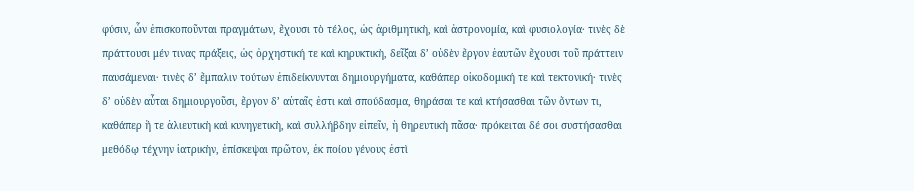φύσιν, ὧν ἐπισκοποῦνται πραγμάτων, ἔχουσι τὸ τέλος, ὡς ἀριθμητικὴ, καὶ ἀστρονομία, καὶ φυσιολογία· τινὲς δὲ πράττουσι μέν τινας πράξεις, ὡς ὀρχηστική τε καὶ κηρυκτικὴ, δεῖξαι δ’ οὐδὲν ἔργον ἑαυτῶν ἔχουσι τοῦ πράττειν παυσάμεναι· τινὲς δ’ ἔμπαλιν τούτων ἐπιδείκνυνται δημιουργήματα, καθάπερ οἰκοδομική τε καὶ τεκτονική· τινὲς δ’ οὐδὲν αὗται δημιουργοῦσι, ἔργον δ’ αὐταῖς ἐστι καὶ σπούδασμα, θηράσαι τε καὶ κτήσασθαι τῶν ὄντων τι, καθάπερ ἥ τε ἁλιευτικὴ καὶ κυνηγετικὴ, καὶ συλλήβδην εἰπεῖν, ἡ θηρευτικὴ πᾶσα· πρόκειται δέ σοι συστήσασθαι μεθόδῳ τέχνην ἰατρικὴν, ἐπίσκεψαι πρῶτον, ἐκ ποίου γένους ἐστὶ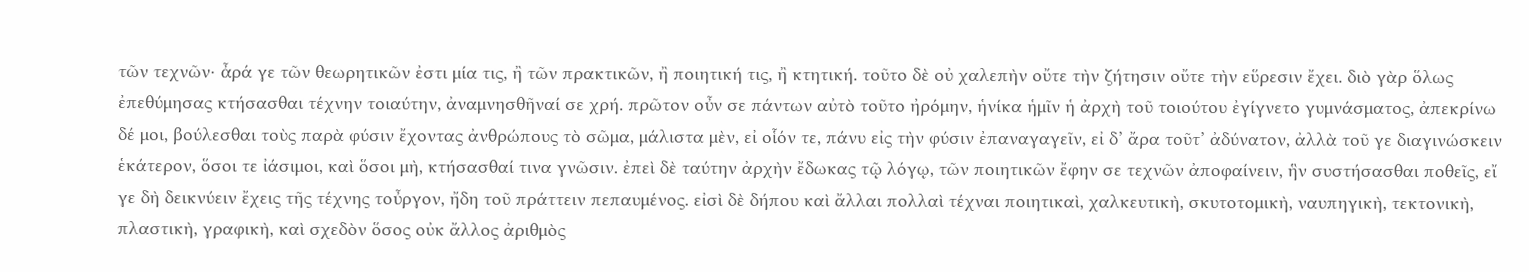τῶν τεχνῶν· ἆρά γε τῶν θεωρητικῶν ἐστι μία τις, ἢ τῶν πρακτικῶν, ἢ ποιητική τις, ἢ κτητική. τοῦτο δὲ οὐ χαλεπὴν οὔτε τὴν ζήτησιν οὔτε τὴν εὕρεσιν ἔχει. διὸ γὰρ ὅλως ἐπεθύμησας κτήσασθαι τέχνην τοιαύτην, ἀναμνησθῆναί σε χρή. πρῶτον οὖν σε πάντων αὐτὸ τοῦτο ἠρόμην, ἡνίκα ἡμῖν ἡ ἀρχὴ τοῦ τοιούτου ἐγίγνετο γυμνάσματος, ἀπεκρίνω δέ μοι, βούλεσθαι τοὺς παρὰ φύσιν ἔχοντας ἀνθρώπους τὸ σῶμα, μάλιστα μὲν, εἰ οἷόν τε, πάνυ εἰς τὴν φύσιν ἐπαναγαγεῖν, εἰ δ’ ἄρα τοῦτ’ ἀδύνατον, ἀλλὰ τοῦ γε διαγινώσκειν ἑκάτερον, ὅσοι τε ἰάσιμοι, καὶ ὅσοι μὴ, κτήσασθαί τινα γνῶσιν. ἐπεὶ δὲ ταύτην ἀρχὴν ἔδωκας τῷ λόγῳ, τῶν ποιητικῶν ἔφην σε τεχνῶν ἀποφαίνειν, ἣν συστήσασθαι ποθεῖς, εἴ γε δὴ δεικνύειν ἔχεις τῆς τέχνης τοὖργον, ἤδη τοῦ πράττειν πεπαυμένος. εἰσὶ δὲ δήπου καὶ ἄλλαι πολλαὶ τέχναι ποιητικαὶ, χαλκευτικὴ, σκυτοτομικὴ, ναυπηγικὴ, τεκτονικὴ, πλαστικὴ, γραφικὴ, καὶ σχεδὸν ὅσος οὐκ ἄλλος ἀριθμὸς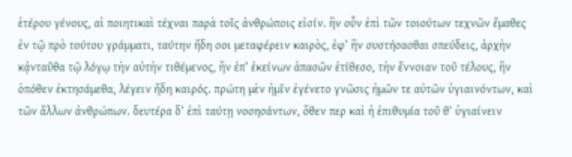ἑτέρου γένους, αἱ ποιητικαὶ τέχναι παρὰ τοῖς ἀνθρώποις εἰσίν. ἣν οὖν ἐπὶ τῶν τοιούτων τεχνῶν ἔμαθες ἐν τῷ πρὸ τούτου γράμματι, ταύτην ἤδη σοι μεταφέρειν καιρὸς, ἐφ’ ἣν συστήσασθαι σπεύδεις, ἀρχὴν κᾀνταῦθα τῷ λόγῳ τὴν αὐτὴν τιθέμενος, ἣν ἐπ’ ἐκείνων ἁπασῶν ἐτίθεσο, τὴν ἔννοιαν τοῦ τέλους, ἣν ὁπόθεν ἐκτησάμεθα, λέγειν ἤδη καιρός. πρώτη μὲν ἡμῖν ἐγένετο γνῶσις ἡμῶν τε αὐτῶν ὑγιαινόντων, καὶ τῶν ἄλλων ἀνθρώπων. δευτέρα δ’ ἐπὶ ταύτῃ νοσησάντων, ὅθεν περ καὶ ἡ ἐπιθυμία τοῦ θ’ ὑγιαίνειν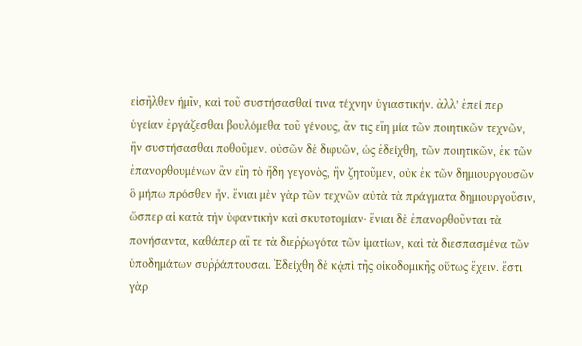εἰσῆλθεν ἡμῖν, καὶ τοῦ συστήσασθαί τινα τέχνην ὑγιαστικήν. ἀλλ’ ἐπεί περ ὑγείαν ἐργάζεσθαι βουλόμεθα τοῦ γένους, ἄν τις εἴη μία τῶν ποιητικῶν τεχνῶν, ἣν συστήσασθαι ποθοῦμεν. οὐσῶν δὲ διφυῶν, ὡς ἐδείχθη, τῶν ποιητικῶν, ἐκ τῶν ἐπανορθουμένων ἂν εἴη τὸ ἤδη γεγονὸς, ἣν ζητοῦμεν, οὐκ ἐκ τῶν δημιουργουσῶν ὃ μήπω πρόσθεν ἦν. ἔνιαι μὲν γὰρ τῶν τεχνῶν αὐτὰ τὰ πράγματα δημιουργοῦσιν, ὥσπερ αἱ κατὰ τὴν ὑφαντικὴν καὶ σκυτοτομίαν· ἔνιαι δὲ ἐπανορθοῦνται τὰ πονήσαντα, καθάπερ αἵ τε τὰ διεῤῥωγότα τῶν ἱματίων, καὶ τὰ διεσπασμένα τῶν ὑποδημάτων συῤῥάπτουσαι. Ἐδείχθη δὲ κᾀπὶ τῆς οἰκοδομικῆς οὕτως ἔχειν. ἔστι γὰρ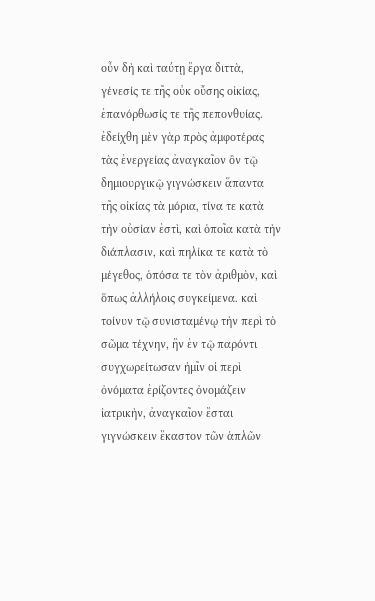οὖν δὴ καὶ ταύτῃ ἔργα διττὰ, γένεσίς τε τῆς οὐκ οὔσης οἰκίας, ἐπανόρθωσίς τε τῆς πεπονθυίας. ἐδείχθη μὲν γὰρ πρὸς ἀμφοτέρας τὰς ἐνεργείας ἀναγκαῖον ὂν τῷ δημιουργικῷ γιγνώσκειν ἅπαντα τῆς οἰκίας τὰ μόρια, τίνα τε κατὰ τὴν οὐσίαν ἐστὶ, καὶ ὁποῖα κατὰ τὴν διάπλασιν, καὶ πηλίκα τε κατὰ τὸ μέγεθος, ὁπόσα τε τὸν ἀριθμὸν, καὶ ὅπως ἀλλήλοις συγκείμενα. καὶ τοίνυν τῷ συνισταμένῳ τὴν περὶ τὸ σῶμα τέχνην, ἣν ἐν τῷ παρόντι συγχωρείτωσαν ἡμῖν οἱ περὶ ὀνόματα ἐρίζοντες ὀνομάζειν ἰατρικὴν, ἀναγκαῖον ἔσται γιγνώσκειν ἕκαστον τῶν ἁπλῶν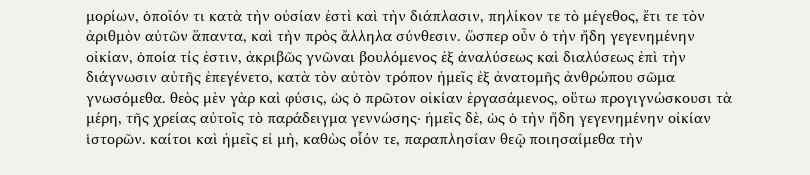μορίων, ὁποῖόν τι κατὰ τὴν οὐσίαν ἐστὶ καὶ τὴν διάπλασιν, πηλίκον τε τὸ μέγεθος, ἔτι τε τὸν ἀριθμὸν αὐτῶν ἅπαντα, καὶ τὴν πρὸς ἄλληλα σύνθεσιν. ὥσπερ οὖν ὁ τὴν ἤδη γεγενημένην οἰκίαν, ὁποία τίς ἐστιν, ἀκριβῶς γνῶναι βουλόμενος ἐξ ἀναλύσεως καὶ διαλύσεως ἐπὶ τὴν διάγνωσιν αὐτῆς ἐπεγένετο, κατὰ τὸν αὐτὸν τρόπον ἡμεῖς ἐξ ἀνατομῆς ἀνθρώπου σῶμα γνωσόμεθα. θεὸς μὲν γὰρ καὶ φύσις, ὡς ὁ πρῶτον οἰκίαν ἐργασάμενος, οὕτω προγιγνώσκουσι τὰ μέρη, τῆς χρείας αὐτοῖς τὸ παράδειγμα γεννώσης· ἡμεῖς δὲ, ὡς ὁ τὴν ἤδη γεγενημένην οἰκίαν ἱστορῶν. καίτοι καὶ ἡμεῖς εἰ μὴ, καθὼς οἷόν τε, παραπλησίαν θεῷ ποιησαίμεθα τὴν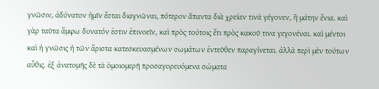γνῶσιν, ἀδύνατον ἡμῖν ἔσται διαγνῶναι, πότερον ἅπαντα διὰ χρείαν τινὰ γέγονεν, ἣ μάτην ἔνια. καὶ γὰρ ταῦτα ἄμφω δυνατόν ἐστιν ἐπινοεῖν, καὶ πρὸς τούτοις ἔτι πρὸς κακοῦ τινα γεγονέναι. καὶ μέντοι καὶ ἡ γνῶσις ἡ τῶν ἄριστα κατεσκευασμένων σωμάτων ἐντεῦθεν παραγίνεται. ἀλλὰ περὶ μὲν τούτων αὖθις. ἐξ ἀνατομῆς δὲ τὰ ὁμοιομερῆ προσαγορευόμενα σώματα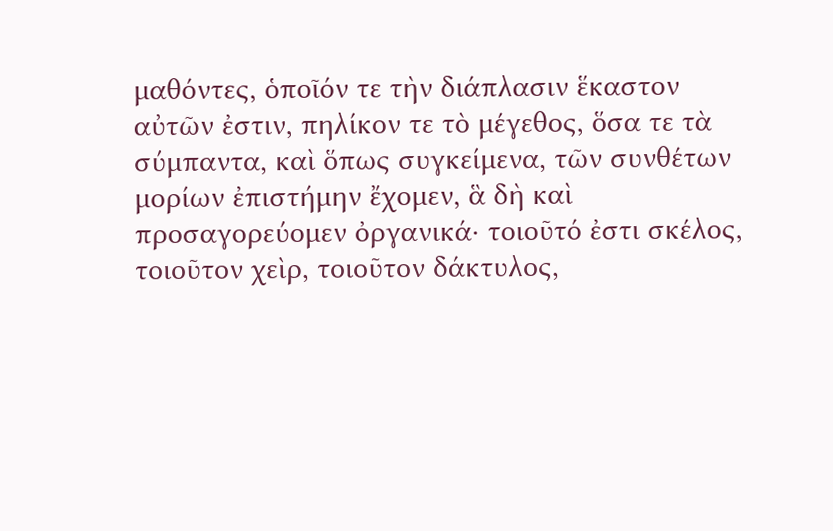μαθόντες, ὁποῖόν τε τὴν διάπλασιν ἕκαστον αὐτῶν ἐστιν, πηλίκον τε τὸ μέγεθος, ὅσα τε τὰ σύμπαντα, καὶ ὅπως συγκείμενα, τῶν συνθέτων μορίων ἐπιστήμην ἔχομεν, ἃ δὴ καὶ προσαγορεύομεν ὀργανικά· τοιοῦτό ἐστι σκέλος, τοιοῦτον χεὶρ, τοιοῦτον δάκτυλος,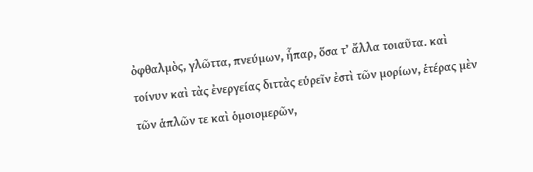ὀφθαλμὸς, γλῶττα, πνεύμων, ἧπαρ, ὅσα τ’ ἄλλα τοιαῦτα. καὶ τοίνυν καὶ τὰς ἐνεργείας διττὰς εὑρεῖν ἐστὶ τῶν μορίων, ἑτέρας μὲν τῶν ἁπλῶν τε καὶ ὁμοιομερῶν,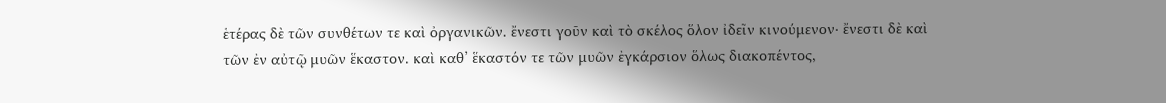ἑτέρας δὲ τῶν συνθέτων τε καὶ ὀργανικῶν. ἔνεστι γοῦν καὶ τὸ σκέλος ὅλον ἰδεῖν κινούμενον· ἔνεστι δὲ καὶ τῶν ἐν αὐτῷ μυῶν ἕκαστον. καὶ καθ’ ἕκαστόν τε τῶν μυῶν ἐγκάρσιον ὅλως διακοπέντος,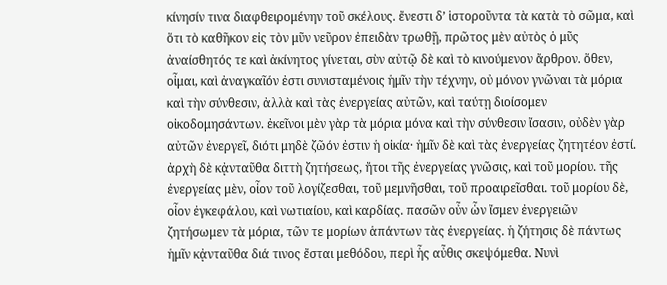κίνησίν τινα διαφθειρομένην τοῦ σκέλους. ἔνεστι δ’ ἱστοροῦντα τὰ κατὰ τὸ σῶμα, καὶ ὅτι τὸ καθῆκον εἰς τὸν μῦν νεῦρον ἐπειδὰν τρωθῇ, πρῶτος μὲν αὐτὸς ὁ μῦς ἀναίσθητός τε καὶ ἀκίνητος γίνεται, σὺν αὐτῷ δὲ καὶ τὸ κινούμενον ἄρθρον. ὅθεν, οἶμαι, καὶ ἀναγκαῖόν ἐστι συνισταμένοις ἡμῖν τὴν τέχνην, οὐ μόνον γνῶναι τὰ μόρια καὶ τὴν σύνθεσιν, ἀλλὰ καὶ τὰς ἐνεργείας αὐτῶν, καὶ ταύτῃ διοίσομεν οἰκοδομησάντων. ἐκεῖνοι μὲν γὰρ τὰ μόρια μόνα καὶ τὴν σύνθεσιν ἴσασιν, οὐδὲν γὰρ αὐτῶν ἐνεργεῖ, διότι μηδὲ ζῶόν ἐστιν ἡ οἰκία· ἡμῖν δὲ καὶ τὰς ἐνεργείας ζητητέον ἐστί. ἀρχὴ δὲ κᾀνταῦθα διττὴ ζητήσεως, ἤτοι τῆς ἐνεργείας γνῶσις, καὶ τοῦ μορίου. τῆς ἐνεργείας μὲν, οἷον τοῦ λογίζεσθαι, τοῦ μεμνῆσθαι, τοῦ προαιρεῖσθαι. τοῦ μορίου δὲ, οἷον ἐγκεφάλου, καὶ νωτιαίου, καὶ καρδίας. πασῶν οὖν ὧν ἴσμεν ἐνεργειῶν ζητήσωμεν τὰ μόρια, τῶν τε μορίων ἁπάντων τὰς ἐνεργείας. ἡ ζήτησις δὲ πάντως ἡμῖν κᾀνταῦθα διά τινος ἔσται μεθόδου, περὶ ἧς αὖθις σκεψόμεθα. Νυνὶ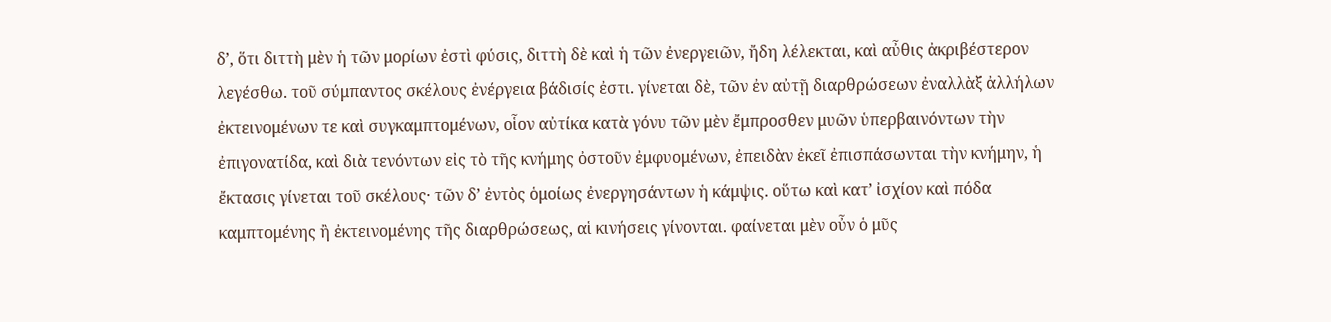δ’, ὅτι διττὴ μὲν ἡ τῶν μορίων ἐστὶ φύσις, διττὴ δὲ καὶ ἡ τῶν ἐνεργειῶν, ἤδη λέλεκται, καὶ αὖθις ἀκριβέστερον λεγέσθω. τοῦ σύμπαντος σκέλους ἐνέργεια βάδισίς ἐστι. γίνεται δὲ, τῶν ἐν αὐτῇ διαρθρώσεων ἐναλλὰξ ἀλλήλων ἐκτεινομένων τε καὶ συγκαμπτομένων, οἷον αὐτίκα κατὰ γόνυ τῶν μὲν ἔμπροσθεν μυῶν ὑπερβαινόντων τὴν ἐπιγονατίδα, καὶ διὰ τενόντων εἰς τὸ τῆς κνήμης ὀστοῦν ἐμφυομένων, ἐπειδὰν ἐκεῖ ἐπισπάσωνται τὴν κνήμην, ἡ ἔκτασις γίνεται τοῦ σκέλους· τῶν δ’ ἐντὸς ὁμοίως ἐνεργησάντων ἡ κάμψις. οὕτω καὶ κατ’ ἰσχίον καὶ πόδα καμπτομένης ἢ ἐκτεινομένης τῆς διαρθρώσεως, αἱ κινήσεις γίνονται. φαίνεται μὲν οὖν ὁ μῦς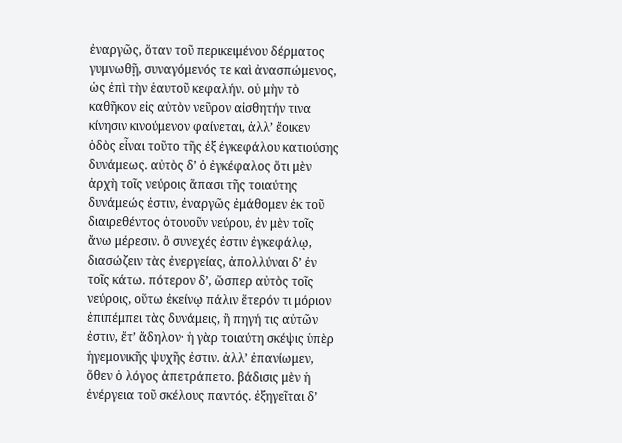ἐναργῶς, ὅταν τοῦ περικειμένου δέρματος γυμνωθῇ, συναγόμενός τε καὶ ἀνασπώμενος, ὡς ἐπὶ τὴν ἑαυτοῦ κεφαλήν. οὐ μὴν τὸ καθῆκον εἰς αὐτὸν νεῦρον αἰσθητήν τινα κίνησιν κινούμενον φαίνεται, ἀλλ’ ἔοικεν ὁδὸς εἶναι τοῦτο τῆς ἐξ ἐγκεφάλου κατιούσης δυνάμεως. αὐτὸς δ’ ὁ ἐγκέφαλος ὅτι μὲν ἀρχὴ τοῖς νεύροις ἅπασι τῆς τοιαύτης δυνάμεώς ἐστιν, ἐναργῶς ἐμάθομεν ἐκ τοῦ διαιρεθέντος ὁτουοῦν νεύρου, ἐν μὲν τοῖς ἄνω μέρεσιν. ὃ συνεχές ἐστιν ἐγκεφάλῳ, διασώζειν τὰς ἐνεργείας, ἀπολλύναι δ’ ἐν τοῖς κάτω. πότερον δ’, ὥσπερ αὐτὸς τοῖς νεύροις, οὕτω ἐκείνῳ πάλιν ἕτερόν τι μόριον ἐπιπέμπει τὰς δυνάμεις, ἢ πηγή τις αὐτῶν ἐστιν, ἔτ’ ἄδηλον· ἡ γὰρ τοιαύτη σκέψις ὑπὲρ ἡγεμονικῆς ψυχῆς ἐστιν. ἀλλ’ ἐπανίωμεν, ὅθεν ὁ λόγος ἀπετράπετο. βάδισις μὲν ἡ ἐνέργεια τοῦ σκέλους παντός. ἐξηγεῖται δ’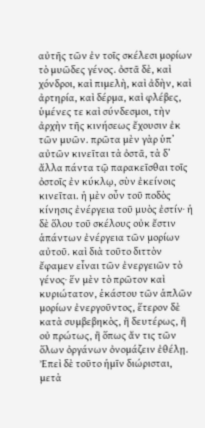αὐτῆς τῶν ἐν τοῖς σκέλεσι μορίων τὸ μυῶδες γένος. ὀστᾶ δὲ, καὶ χόνδροι, καὶ πιμελὴ, καὶ ἀδὴν, καὶ ἀρτηρία, καὶ δέρμα, καὶ φλέβες, ὑμένες τε καὶ σύνδεσμοι, τὴν ἀρχὴν τῆς κινήσεως ἔχουσιν ἐκ τῶν μυῶν. πρῶτα μὲν γὰρ ὑπ’ αὐτῶν κινεῖται τὰ ὀστᾶ, τὰ δ’ ἄλλα πάντα τῷ παρακεῖσθαι τοῖς ὀστοῖς ἐν κύκλῳ, σὺν ἐκείνοις κινεῖται. ἡ μὲν οὖν τοῦ ποδὸς κίνησις ἐνέργεια τοῦ μυὸς ἐστίν· ἡ δὲ ὅλου τοῦ σκέλους οὐκ ἔστιν ἁπάντων ἐνέργεια τῶν μορίων αὐτοῦ. καὶ διὰ τοῦτο διττὸν ἔφαμεν εἶναι τῶν ἐνεργειῶν τὸ γένος· ἕν μὲν τὸ πρῶτον καὶ κυριώτατον, ἑκάστου τῶν ἁπλῶν μορίων ἐνεργοῦντος, ἕτερον δὲ κατὰ συμβεβηκὸς, ἢ δευτέρως, ἢ οὐ πρώτως, ἢ ὅπως ἄν τις τῶν ὅλων ὀργάνων ὀνομάζειν ἐθέλῃ. Ἐπεὶ δὲ τοῦτο ἡμῖν διώρισται, μετὰ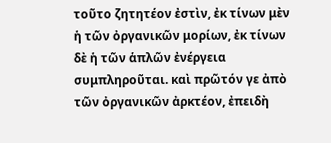τοῦτο ζητητέον ἐστὶν, ἐκ τίνων μὲν ἡ τῶν ὀργανικῶν μορίων, ἐκ τίνων δὲ ἡ τῶν ἁπλῶν ἐνέργεια συμπληροῦται. καὶ πρῶτόν γε ἀπὸ τῶν ὀργανικῶν ἀρκτέον, ἐπειδὴ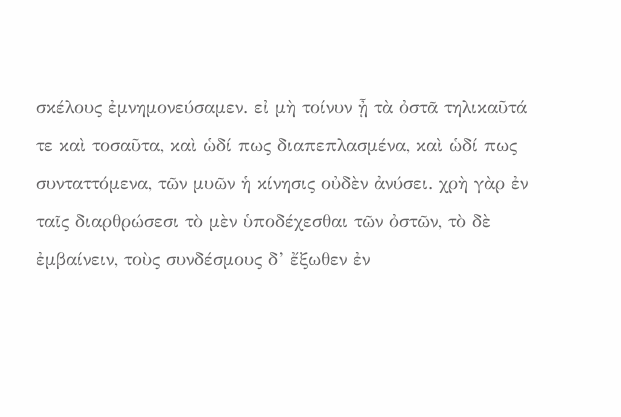σκέλους ἐμνημονεύσαμεν. εἰ μὴ τοίνυν ᾖ τὰ ὀστᾶ τηλικαῦτά τε καὶ τοσαῦτα, καὶ ὡδί πως διαπεπλασμένα, καὶ ὡδί πως συνταττόμενα, τῶν μυῶν ἡ κίνησις οὐδὲν ἀνύσει. χρὴ γὰρ ἐν ταῖς διαρθρώσεσι τὸ μὲν ὑποδέχεσθαι τῶν ὀστῶν, τὸ δὲ ἐμβαίνειν, τοὺς συνδέσμους δ’ ἔξωθεν ἐν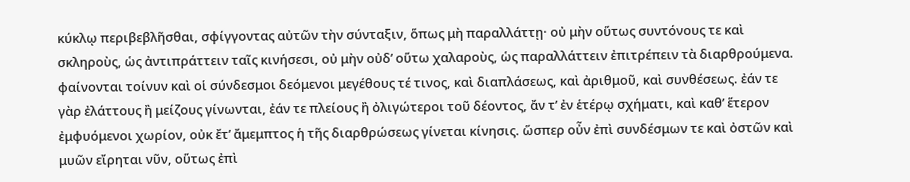κύκλῳ περιβεβλῆσθαι, σφίγγοντας αὐτῶν τὴν σύνταξιν, ὅπως μὴ παραλλάττῃ· οὐ μὴν οὕτως συντόνους τε καὶ σκληροὺς, ὡς ἀντιπράττειν ταῖς κινήσεσι, οὐ μὴν οὐδ’ οὕτω χαλαροὺς, ὡς παραλλάττειν ἐπιτρέπειν τὰ διαρθρούμενα. φαίνονται τοίνυν καὶ οἱ σύνδεσμοι δεόμενοι μεγέθους τέ τινος, καὶ διαπλάσεως, καὶ ἀριθμοῦ, καὶ συνθέσεως. ἐάν τε γὰρ ἐλάττους ἢ μείζους γίνωνται, ἐάν τε πλείους ἢ ὀλιγώτεροι τοῦ δέοντος, ἄν τ’ ἐν ἑτέρῳ σχήματι, καὶ καθ’ ἕτερον ἐμφυόμενοι χωρίον, οὐκ ἔτ’ ἄμεμπτος ἡ τῆς διαρθρώσεως γίνεται κίνησις. ὥσπερ οὖν ἐπὶ συνδέσμων τε καὶ ὀστῶν καὶ μυῶν εἴρηται νῦν, οὕτως ἐπὶ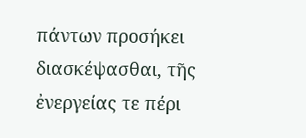πάντων προσήκει διασκέψασθαι, τῆς ἐνεργείας τε πέρι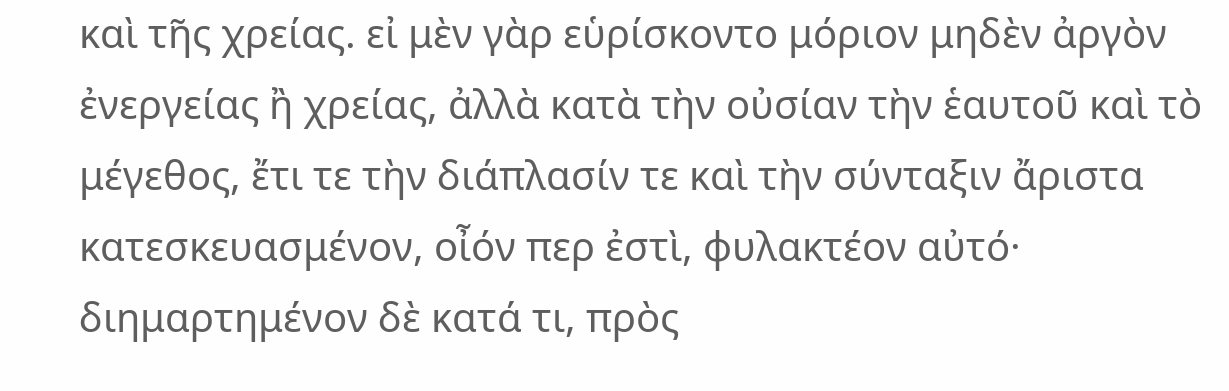καὶ τῆς χρείας. εἰ μὲν γὰρ εὑρίσκοντο μόριον μηδὲν ἀργὸν ἐνεργείας ἢ χρείας, ἀλλὰ κατὰ τὴν οὐσίαν τὴν ἑαυτοῦ καὶ τὸ μέγεθος, ἔτι τε τὴν διάπλασίν τε καὶ τὴν σύνταξιν ἄριστα κατεσκευασμένον, οἶόν περ ἐστὶ, φυλακτέον αὐτό· διημαρτημένον δὲ κατά τι, πρὸς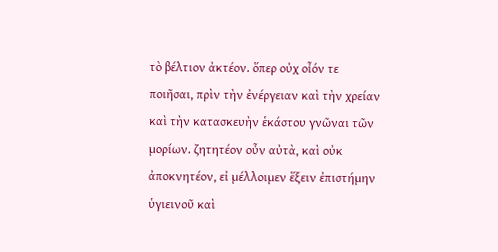τὸ βέλτιον ἀκτέον. ὅπερ οὐχ οἶόν τε ποιῆσαι, πρὶν τὴν ἐνέργειαν καὶ τὴν χρείαν καὶ τὴν κατασκευὴν ἑκάστου γνῶναι τῶν μορίων. ζητητέον οὖν αὐτὰ, καὶ οὐκ ἀποκνητέον, εἰ μέλλοιμεν ἕξειν ἐπιστήμην ὑγιεινοῦ καὶ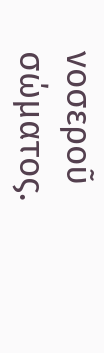νοσεροῦ σώματος.